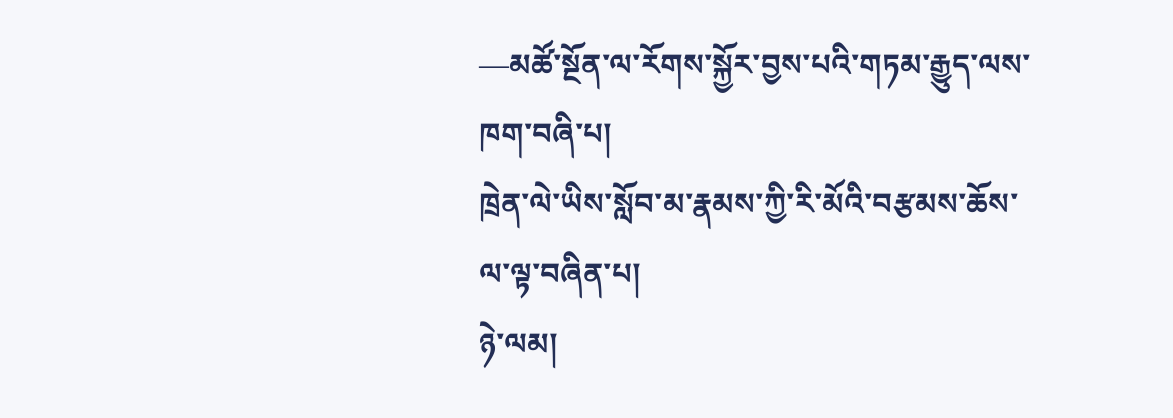—མཚོ་སྔོན་ལ་རོགས་སྐྱོར་བྱས་པའི་གཏམ་རྒྱུད་ལས་ཁག་བཞི་པ།
ཁྲེན་ལེ་ཡིས་སློབ་མ་རྣམས་ཀྱི་རི་མོའི་བརྩམས་ཆོས་ལ་ལྟ་བཞིན་པ།
ཉེ་ལམ།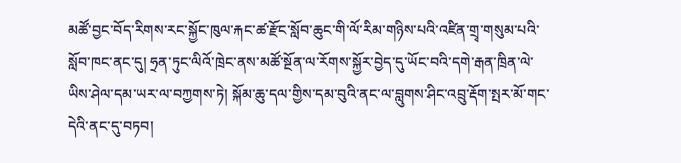མཚོ་བྱང་བོད་རིགས་རང་སྐྱོང་ཁུལ་རྐང་ཚ་རྫོང་སློབ་ཆུང་གི་ལོ་རིམ་གཉིས་པའི་འཛིན་གྲྭ་གསུམ་པའི་སློབ་ཁང་ནང་དུ། ཧྲན་ཏུང་ལིའོ་ཁྲེང་ནས་མཚོ་སྔོན་ལ་རོགས་སྐྱོར་བྱེད་དུ་ཡོང་བའི་དགེ་རྒན་ཁྲིན་ལེ་ཡིས་ཤེལ་དམ་ཡར་ལ་བཀྱགས་ཏེ། སྐོམ་ཆུ་དལ་གྱིས་དམ་བུའི་ནང་ལ་བླུགས་ཤིང་འབྲུ་རྡོག་སྤར་མོ་གང་དེའི་ནང་དུ་བཏབ།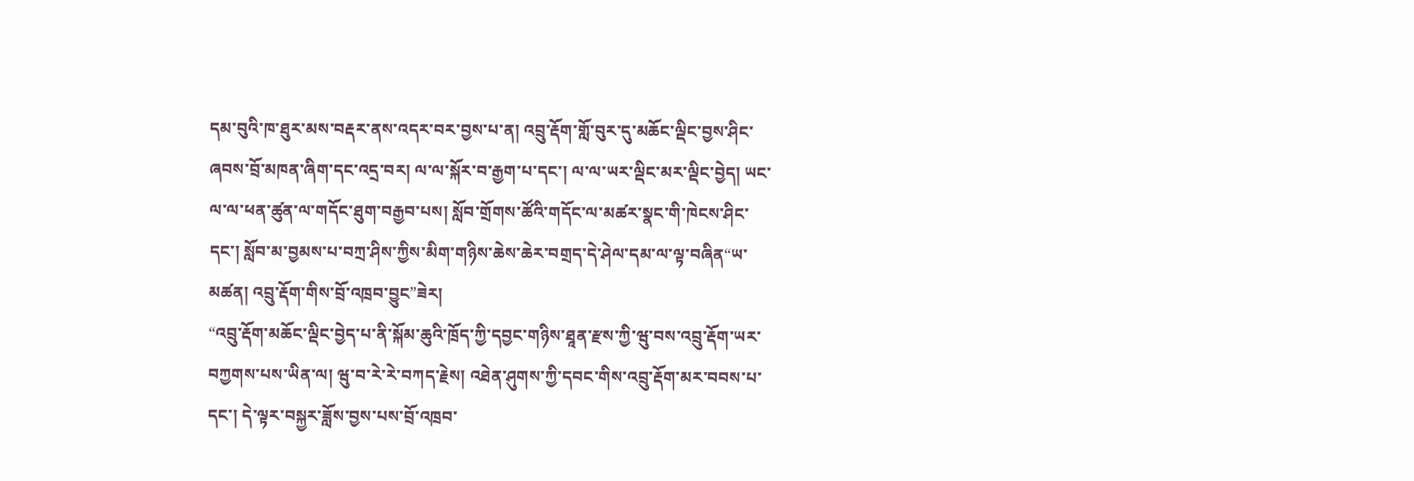དམ་བུའི་ཁ་ཐུར་མས་བརྡར་ནས་འདར་བར་བྱས་པ་ན། འབྲུ་རྡོག་གློ་བུར་དུ་མཆོང་ལྡིང་བྱས་ཤིང་ཞབས་བྲོ་མཁན་ཞིག་དང་འདྲ་བར། ལ་ལ་སྐོར་བ་རྒྱག་པ་དང་། ལ་ལ་ཡར་ལྡིང་མར་ལྡིང་བྱེད། ཡང་ལ་ལ་ཕན་ཚུན་ལ་གདོང་ཐུག་བརྒྱབ་པས། སློབ་གྲོགས་ཚོའི་གདོང་ལ་མཚར་སྣང་གི་ཁེངས་ཤིང་དང་། སློབ་མ་བྱམས་པ་བཀྲ་ཤིས་ཀྱིས་མིག་གཉིས་ཆེས་ཆེར་བགྲད་དེ་ཤེལ་དམ་ལ་ལྟ་བཞིན“ཡ་མཚན། འབྲུ་རྡོག་གིས་བྲོ་འཁྲབ་བྱུང”ཟེར།
“འབྲུ་རྡོག་མཆོང་ལྡིང་བྱེད་པ་ནི་སྐོམ་ཆུའི་ཁྲོད་ཀྱི་དབྱང་གཉིས་ཐཱན་རྫས་ཀྱི་ཝུ་བས་འབྲུ་རྡོག་ཡར་བཀྱགས་པས་ཡིན་ལ། ཝུ་བ་རེ་རེ་བཀད་རྗེས། འཐེན་ཤུགས་ཀྱི་དབང་གིས་འབྲུ་རྡོག་མར་བབས་པ་དང་། དེ་ལྟར་བསྐྱར་ཟློས་བྱས་པས་བྲོ་འཁྲབ་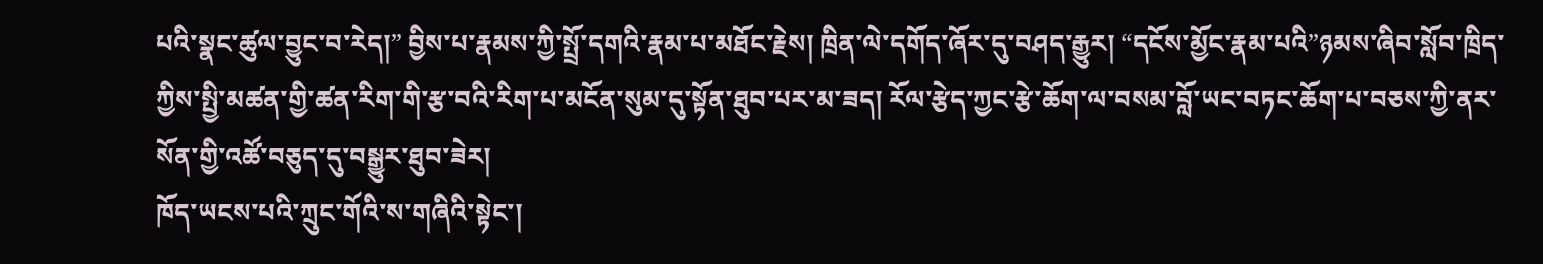པའི་སྣང་ཚུལ་བྱུང་བ་རེད།” བྱིས་པ་རྣམས་ཀྱི་སྤྲོ་དགའི་རྣམ་པ་མཐོང་རྗེས། ཁྲིན་ལེ་དགོད་ཞོར་དུ་བཤད་རྒྱུར། “དངོས་མྱོང་རྣམ་པའི”ཉམས་ཞིབ་སློབ་ཁྲིད་ཀྱིས་སྤྱི་མཚན་གྱི་ཚན་རིག་གི་རྩ་བའི་རིག་པ་མངོན་སུམ་དུ་སྟོན་ཐུབ་པར་མ་ཟད། རོལ་རྩེད་ཀྱང་རྩེ་ཆོག་ལ་བསམ་བློ་ཡང་བཏང་ཆོག་པ་བཅས་ཀྱི་ནར་སོན་གྱི་འཚོ་བཅུད་དུ་བསྒྱུར་ཐུབ་ཟེར།
ཁོད་ཡངས་པའི་ཀྲུང་གོའི་ས་གཞིའི་སྟེང་།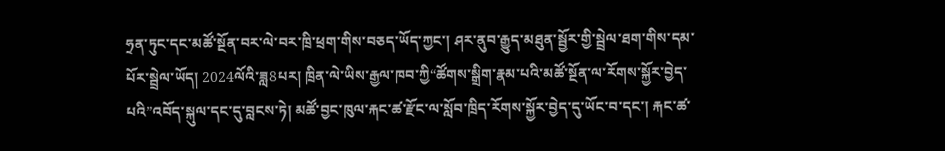ཧྲན་ཏུང་དང་མཚོ་སྔོན་བར་ལེ་བར་ཁྲི་ཕྲག་གིས་བཅད་ཡོད་ཀྱང་། ཤར་ནུབ་རྒྱུད་མཐུན་སྦྱོར་གྱི་སྦྲེལ་ཐག་གིས་དམ་པོར་སྦྲེལ་ཡོད། 2024ལོའི་ཟླ8པར། ཁྲིན་ལེ་ཡིས་རྒྱལ་ཁབ་ཀྱི“ཚོགས་སྒྲིག་རྣམ་པའི་མཚོ་སྔོན་ལ་རོགས་སྐྱོར་བྱེད་པའི”འབོད་སྐུལ་དང་དུ་བླངས་ཏེ། མཚོ་བྱང་ཁུལ་རྐང་ཚ་རྫོང་ལ་སློབ་ཁྲིད་རོགས་སྐྱོར་བྱེད་དུ་ཡོང་བ་དང་། རྐང་ཚ་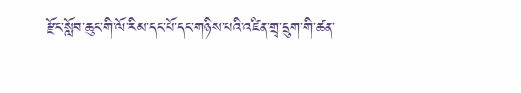རྫོང་སློབ་ཆུང་གི་ལོ་རིམ་དང་པོ་དང་གཉིས་པའི་འཛིན་གྲྭ་དྲུག་གི་ཚན་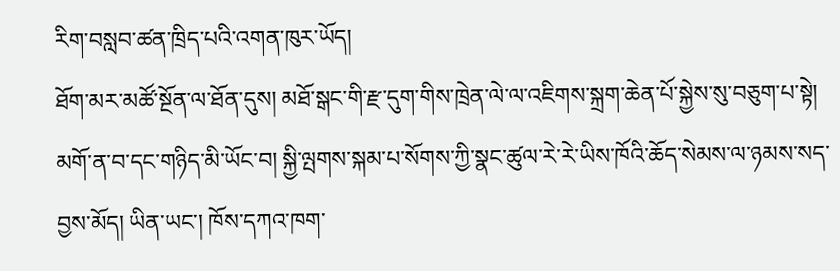རིག་བསླབ་ཚན་ཁྲིད་པའི་འགན་ཁུར་ཡོད།
ཐོག་མར་མཚོ་སྔོན་ལ་ཐོན་དུས། མཐོ་སྒང་གི་རྫ་དུག་གིས་ཁྲེན་ལེ་ལ་འཇིགས་སྐྲག་ཆེན་པོ་སྐྱེས་སུ་བཅུག་པ་སྟེ། མགོ་ན་བ་དང་གཉིད་མི་ཡོང་བ། སྐྱི་ལྤགས་སྐམ་པ་སོགས་ཀྱི་སྣང་ཚུལ་རེ་རེ་ཡིས་ཁོའི་ཆོད་སེམས་ལ་ཉམས་སད་བྱས་མོད། ཡིན་ཡང་། ཁོས་དཀའ་ཁག་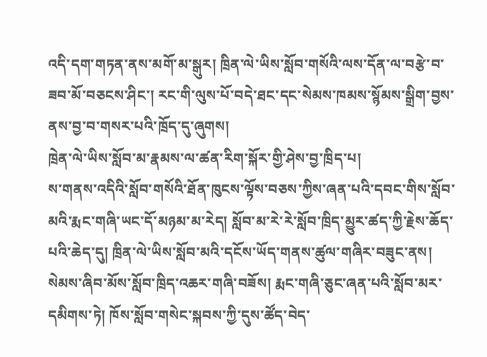འདི་དག་གཏན་ནས་མགོ་མ་སྒུར། ཁྲིན་ལེ་ཡིས་སློབ་གསོའི་ལས་དོན་ལ་བརྩེ་བ་ཟབ་མོ་བཅངས་ཤིང་། རང་གི་ལུས་པོ་བདེ་ཐང་དང་སེམས་ཁམས་སྙོམས་སྒྲིག་བྱས་ནས་བྱ་བ་གསར་པའི་ཁྲོད་དུ་ཞུགས།
ཁྲེན་ལེ་ཡིས་སློབ་མ་རྣམས་ལ་ཚན་རིག་སྐོར་གྱི་ཤེས་བྱ་ཁྲིད་པ།
ས་གནས་འདིའི་སློབ་གསོའི་ཐོན་ཁུངས་ལྟོས་བཅས་ཀྱིས་ཞན་པའི་དབང་གིས་སློབ་མའི་རྨང་གཞི་ཡང་དོ་མཉམ་མ་རེད། སློབ་མ་རེ་རེ་སློབ་ཁྲིད་མྱུར་ཚད་ཀྱི་རྗེས་ཆོད་པའི་ཆེད་དུ། ཁྲིན་ལེ་ཡིས་སློབ་མའི་དངོས་ཡོད་གནས་ཚུལ་གཞིར་བཟུང་ནས། སེམས་ཞིབ་མོས་སློབ་ཁྲིད་འཆར་གཞི་བཟོས། རྨང་གཞི་ཅུང་ཞན་པའི་སློབ་མར་དམིགས་ཏེ། ཁོས་སློབ་གསེང་སྐབས་ཀྱི་དུས་ཚོད་བེད་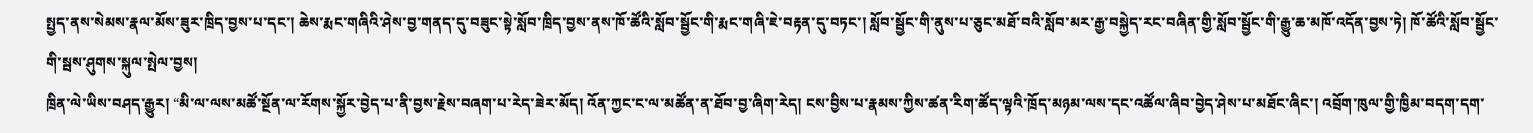སྤྱད་ནས་སེམས་རྣལ་མོས་ཟུར་ཁྲིད་བྱས་པ་དང་། ཆེས་རྨང་གཞིའི་ཤེས་བྱ་གནད་དུ་བཟུང་སྟེ་སློབ་ཁྲིད་བྱས་ནས་ཁོ་ཚོའི་སློབ་སྦྱོང་གི་རྨང་གཞི་ཇེ་བརྟན་དུ་བཏང་། སློབ་སྦྱོང་གི་ནུས་པ་ཅུང་མཐོ་བའི་སློབ་མར་རྒྱ་བསྐྱེད་རང་བཞིན་གྱི་སློབ་སྦྱོང་གི་རྒྱུ་ཆ་མཁོ་འདོན་བྱས་ཏེ། ཁོ་ཚོའི་སློབ་སྦྱོང་གི་སྦས་ཤུགས་སྐུལ་སྤེལ་བྱས།
ཁྲིན་ལེ་ཡིས་བཤད་རྒྱུར། “མི་ལ་ལས་མཚོ་སྔོན་ལ་རོགས་སྐྱོར་བྱེད་པ་ནི་བྱས་རྗེས་བཞག་པ་རེད་ཟེར་མོད། འོན་ཀྱང་ང་ལ་མཚོན་ན་ཐོབ་བྱ་ཞིག་རེད། ངས་བྱིས་པ་རྣམས་ཀྱིས་ཚན་རིག་ཚོད་ལྟའི་ཁྲོད་མཉམ་ལས་དང་འཚོལ་ཞིབ་བྱེད་ཤེས་པ་མཐོང་ཞིང་། འབྲོག་ཁུལ་གྱི་ཁྱིམ་བདག་དག་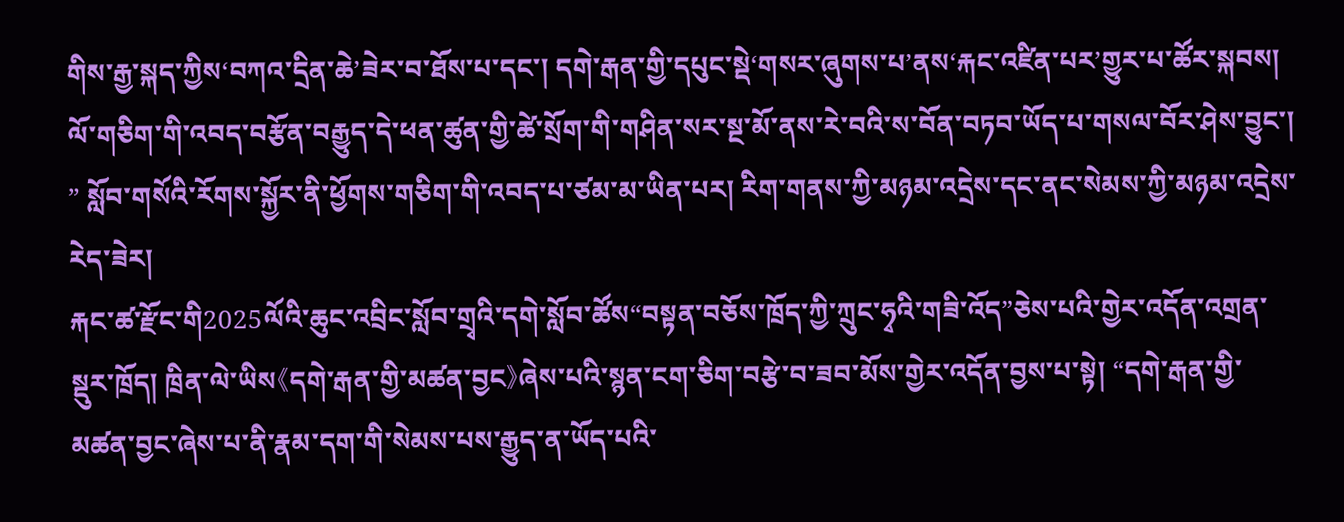གིས་རྒྱ་སྐད་ཀྱིས‘བཀའ་དྲིན་ཆེ’ཟེར་བ་ཐོས་པ་དང་། དགེ་རྒན་གྱི་དཔུང་སྡེ‘གསར་ཞུགས་པ’ནས‘རྐང་འཛིན་པར’གྱུར་པ་ཚོར་སྐབས། ལོ་གཅིག་གི་འབད་བརྩོན་བརྒྱུད་དེ་ཕན་ཚུན་གྱི་ཚེ་སྲོག་གི་གཤིན་སར་སྔ་མོ་ནས་རེ་བའི་ས་བོན་བཏབ་ཡོད་པ་གསལ་བོར་ཤེས་བྱུང་། ” སློབ་གསོའི་རོགས་སྐྱོར་ནི་ཕྱོགས་གཅིག་གི་འབད་པ་ཙམ་མ་ཡིན་པར། རིག་གནས་ཀྱི་མཉམ་འདྲེས་དང་ནང་སེམས་ཀྱི་མཉམ་འདྲེས་རེད་ཟེར།
རྐང་ཚ་རྫོང་གི2025ལོའི་ཆུང་འབྲིང་སློབ་གྲྭའི་དགེ་སློབ་ཚོས“བསྟན་བཅོས་ཁྲོད་ཀྱི་ཀྲུང་ཧྭའི་གཟི་འོད”ཅེས་པའི་གྱེར་འདོན་འགྲན་སྡུར་ཁྲོད། ཁྲིན་ལེ་ཡིས《དགེ་རྒན་གྱི་མཚན་བྱང》ཞེས་པའི་སྙན་ངག་ཅིག་བརྩེ་བ་ཟབ་མོས་གྱེར་འདོན་བྱས་པ་སྟེ། “དགེ་རྒན་གྱི་མཚན་བྱང་ཞེས་པ་ནི་རྣམ་དག་གི་སེམས་པས་རྒྱུད་ན་ཡོད་པའི་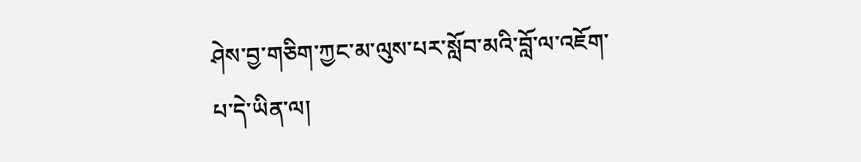ཤེས་བྱ་གཅིག་ཀྱང་མ་ལུས་པར་སློབ་མའི་བློ་ལ་འཇོག་པ་དེ་ཡིན་ལ།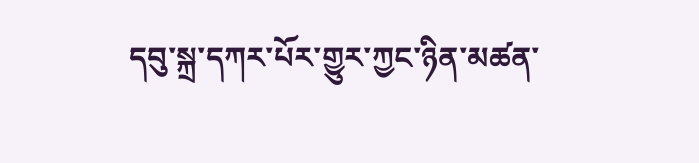དབུ་སྐྲ་དཀར་པོར་གྱུར་ཀྱང་ཉིན་མཚན་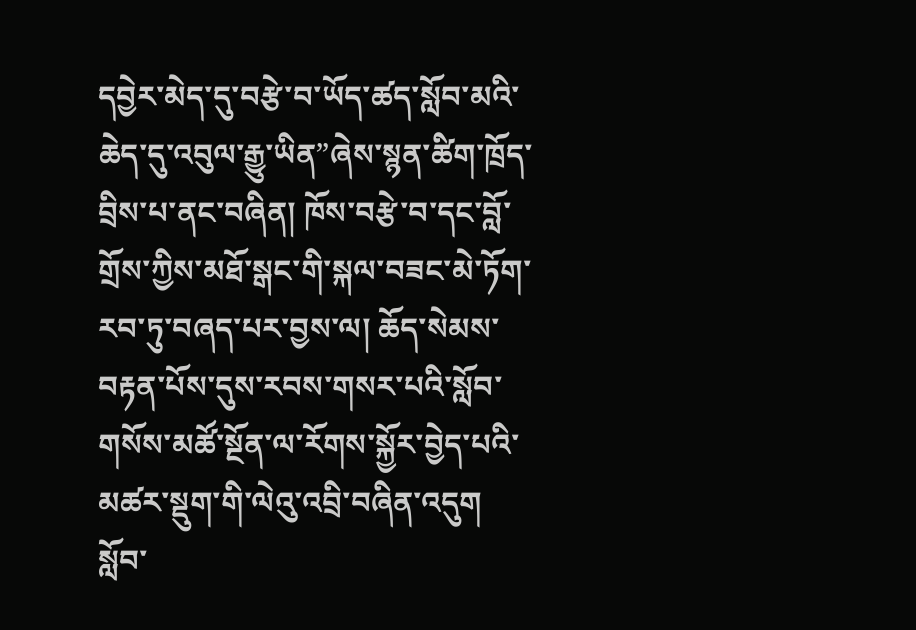དབྱེར་མེད་དུ་བརྩེ་བ་ཡོད་ཚད་སློབ་མའི་ཆེད་དུ་འབུལ་རྒྱུ་ཡིན”ཞེས་སྙན་ཚིག་ཁྲོད་བྲིས་པ་ནང་བཞིན། ཁོས་བརྩེ་བ་དང་བློ་གྲོས་ཀྱིས་མཐོ་སྒང་གི་སྐལ་བཟང་མེ་ཏོག་རབ་ཏུ་བཞད་པར་བྱས་ལ། ཆོད་སེམས་བརྟན་པོས་དུས་རབས་གསར་པའི་སློབ་གསོས་མཚོ་སྔོན་ལ་རོགས་སྐྱོར་བྱེད་པའི་མཚར་སྡུག་གི་ལེའུ་འབྲི་བཞིན་འདུག
སློབ་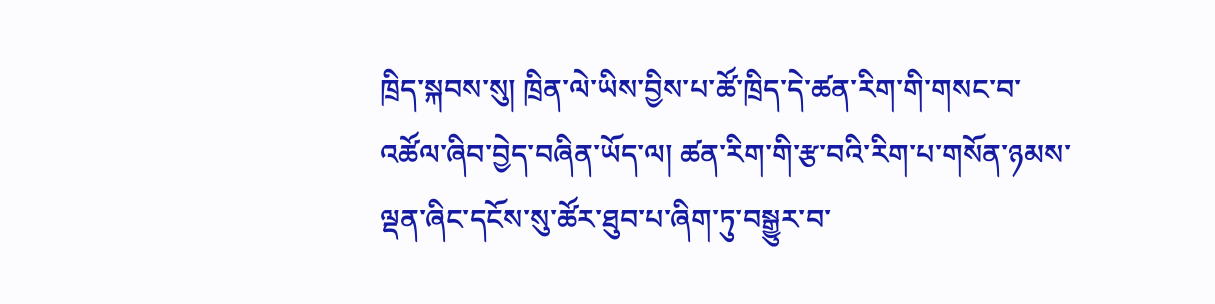ཁྲིད་སྐབས་སུ། ཁྲིན་ལེ་ཡིས་བྱིས་པ་ཚོ་ཁྲིད་དེ་ཚན་རིག་གི་གསང་བ་འཚོལ་ཞིབ་བྱེད་བཞིན་ཡོད་ལ། ཚན་རིག་གི་རྩ་བའི་རིག་པ་གསོན་ཉམས་ལྡན་ཞིང་དངོས་སུ་ཚོར་ཐུབ་པ་ཞིག་ཏུ་བསྒྱུར་བ་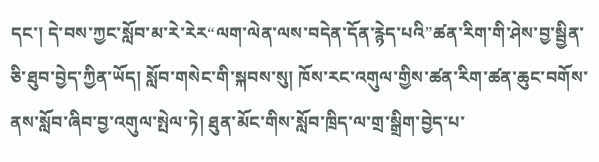དང་། དེ་བས་ཀྱང་སློབ་མ་རེ་རེར“ལག་ལེན་ལས་བདེན་དོན་རྙེད་པའི”ཚན་རིག་གི་ཤེས་བྱ་སྦྱིན་ཅི་ཐུབ་བྱེད་ཀྱིན་ཡོད། སློབ་གསེང་གི་སྐབས་སུ། ཁོས་རང་འགུལ་གྱིས་ཚན་རིག་ཚན་ཆུང་བགོས་ནས་སློབ་ཞིབ་བྱ་འགུལ་སྤེལ་ཏེ། ཐུན་མོང་གིས་སློབ་ཁྲིད་ལ་གྲ་སྒྲིག་བྱེད་པ་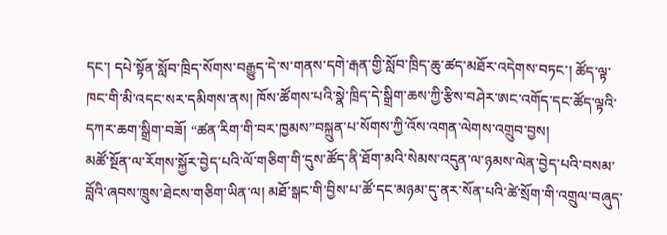དང་། དཔེ་སྟོན་སློབ་ཁྲིད་སོགས་བརྒྱུད་དེ་ས་གནས་དགེ་རྒན་གྱི་སློབ་ཁྲིད་ཆུ་ཚད་མཐོར་འདེགས་བཏང་། ཚོད་ལྟ་ཁང་གི་མི་འདང་སར་དམིགས་ནས། ཁོས་ཚོགས་པའི་སྣེ་ཁྲིད་དེ་སྒྲིག་ཆས་ཀྱི་རྩིས་བཤེར་ཨང་འགོད་དང་ཚོད་ལྟའི་དཀར་ཆག་སྒྲིག་བཟོ། “ཚན་རིག་གི་བར་ཁྱམས”བསྐྲུན་པ་སོགས་ཀྱི་འོས་འགན་ལེགས་འགྲུབ་བྱས།
མཚོ་སྔོན་ལ་རོགས་སྐྱོར་བྱེད་པའི་ལོ་གཅིག་གི་དུས་ཚོད་ནི་ཐོག་མའི་སེམས་འདུན་ལ་ཉམས་ལེན་བྱེད་པའི་བསམ་བློའི་ཞབས་ཁྲུས་ཐེངས་གཅིག་ཡིན་ལ། མཐོ་སྒང་གི་བྱིས་པ་ཚོ་དང་མཉམ་དུ་ནར་སོན་པའི་ཚེ་སྲོག་གི་འགྲུལ་བཞུད་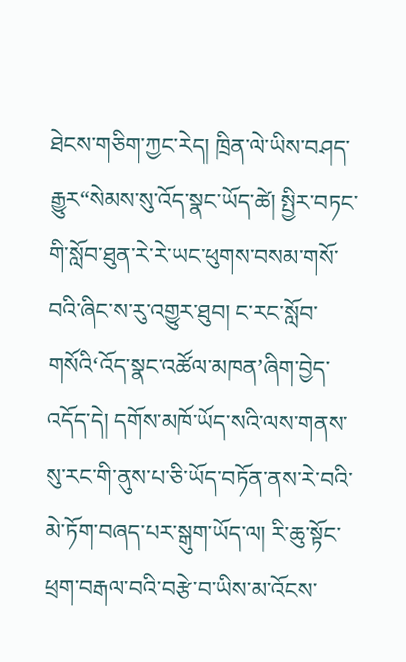ཐེངས་གཅིག་ཀྱང་རེད། ཁྲིན་ལེ་ཡིས་བཤད་རྒྱུར“སེམས་སུ་འོད་སྣང་ཡོད་ཚེ། སྤྱིར་བཏང་གི་སློབ་ཐུན་རེ་རེ་ཡང་ཕུགས་བསམ་གསོ་བའི་ཞིང་ས་རུ་འགྱུར་ཐུབ། ང་རང་སློབ་གསོའི‘འོད་སྣང་འཚོལ་མཁན’ཞིག་བྱེད་འདོད་དེ། དགོས་མཁོ་ཡོད་སའི་ལས་གནས་སུ་རང་གི་ནུས་པ་ཅི་ཡོད་བཏོན་ནས་རེ་བའི་མེ་ཏོག་བཞད་པར་སྒུག་ཡོད་ལ། རི་ཆུ་སྟོང་ཕྲག་བརྒལ་བའི་བརྩེ་བ་ཡིས་མ་འོངས་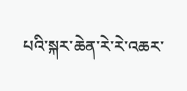པའི་སྐར་ཆེན་རེ་རེ་འཆར་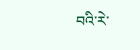བའི་རེ་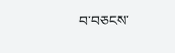བ་བཅངས་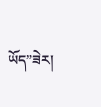ཡོད”ཟེར།